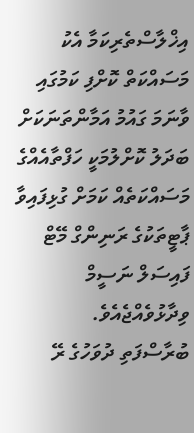އިޚްލާސްތެރިކަމާ އެކު މަސައްކަތް ކޮށްފި ކަމުގައި ވާނަމަ ގައުމު އަމާންތަނަކަށް ބަދަލު ކޮށްލުމަކީ ހަފްތާއެއްގެ މަސައްކަތެއް ކަމަށް ގުޅިފައިވާ ޕާޓީތަކުގެ ރަނިންގް މޭޓް ފައިސަލް ނަސީމް ވިދާޅުވެއްޖެއެވެ.
ބުރާސްފަތި ދުވަހުގެ ރޭ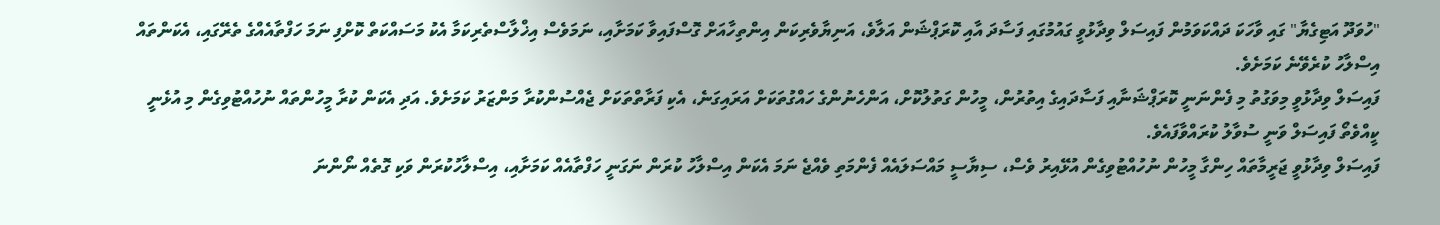"ހުވަދޫ އަޓިގެޔާ" ގައި ވާހަކަ ދައްކަވަމުން ފައިސަލް ވިދާޅުވީ ގައުމުގައި ފަސާދަ އާއި ކޮރަޕްޝަން އަލާވެ، އަނިޔާވެރިކަން އިންތިހާއަށް ގޮސްފައިވާ ކަމަށާއި، ނަމަވެސް އިޚްލާސްތެރިކަމާ އެކު މަސައްކަތް ކޮށްފި ނަމަ ހަފްތާއެއްގެ ތެރޭގައި، އެކަންތައް އިސްލާހު ކުރެވޭނެ ކަމަށެވެ.
ފައިސަލް ވިދާޅުވީ މިވަގުތު މި ފެންނަނީ ކޮރަޕްޝަނާއި ފަސާދައިގެ އިތުރުން، މީހުން ގަތުލުކޮށް، އަންހެނުންގެ ހައްގުތަކަށް އަރައިގަނެ، އެކި ފަރާތްތަކަށް ޖެއްސުންކުރާ މަންޒަރު ކަމަށެވެ. އަދި އެކަން ކުރާ މީހުންތައް ނުހުއްޓުވިގެން މި އުޅެނީ ކީއްވެތޯ ފައިސަލް ވަނީ ސުވާލު ކުރައްވާފައެވެ.
ފައިސަލް ވިދާޅުވީ ޖަރީމާތައް ހިންގާ މީހުން ނުހުއްޓުވިގެން އުޅޭއިރު ވެސް، ސިޔާސީ މައްސަލައެއް ފެންމަތި ވެއްޖެ ނަމަ އެކަން އިސްލާހު ކުރަން ނަގަނީ ހަފްތާއެއް ކަމަށާއި، އިސްލާހުކުރަން ވަކި ގޮތެއް ނޯންނަ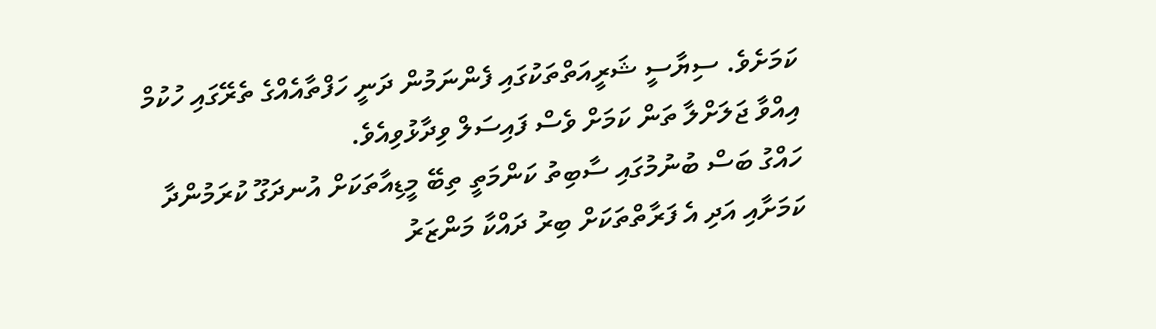ކަމަށެވެ. ސިޔާސީ ޝަރީއަތްތަކުގައި ފެންނަމުން ދަނީ ހަފްތާއެއްގެ ތެރޭގައި ހުކުމް އިއްވާ ޖަލަށްލާ ތަން ކަމަށް ވެސް ފައިސަލް ވިދާޅުވިއެވެ.
ހައްގު ބަސް ބުނުމުގައި ސާބިތު ކަންމަތީ ތިބޭ މީޑިއާތަކަށް އުނދަގޫ ކުރަމުންދާ ކަމަށާއި އަދި އެ ފަރާތްތަކަށް ބިރު ދައްކާ މަންޒަރު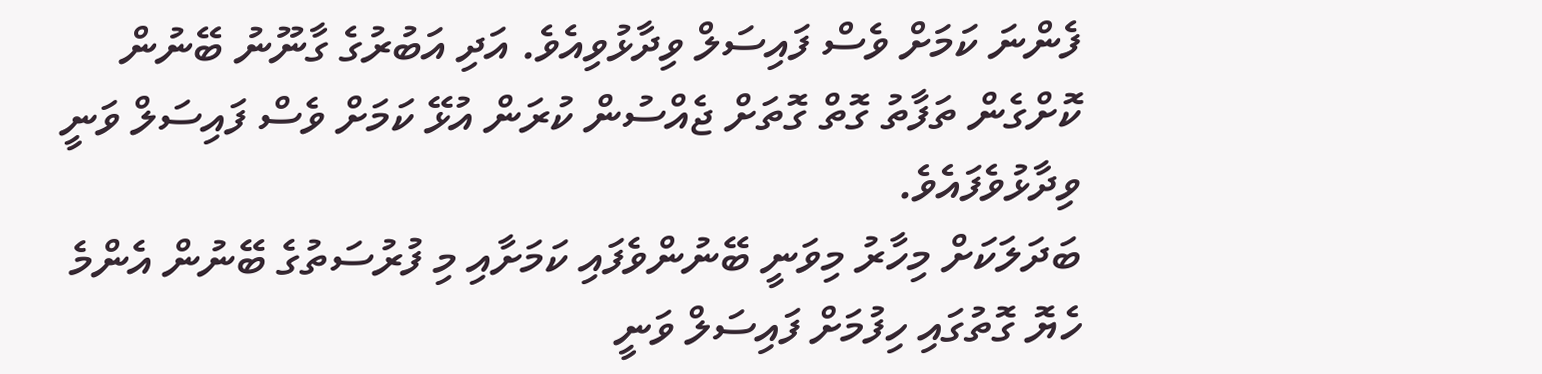ފެންނަ ކަމަށް ވެސް ފައިސަލް ވިދާޅުވިއެވެ. އަދި އަބުރުގެ ގާނޫނު ބޭނުން ކޮށްގެން ތަފާތު ގޮތް ގޮތަށް ޖެއްސުން ކުރަން އުޅޭ ކަމަށް ވެސް ފައިސަލް ވަނީ ވިދާޅުވެފައެވެ.
ބަދަލަކަށް މިހާރު މިވަނީ ބޭނުންވެފައި ކަމަށާއި މި ފުރުސަތުގެ ބޭނުން އެންމެ ހެޔޮ ގޮތުގައި ހިފުމަށް ފައިސަލް ވަނީ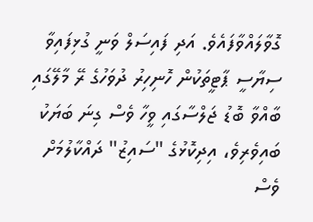ގޮވާލައްވާފައެވެ. އަދި ފައިސަލް ވަނީ ގުޅިފައިވާ ސިޔާސީ ޕާޓީތަކުން ހޮނިހިރު ދުވަހުގެ ރޭ މާލޭގައި ބާއްވާ ބޮޑު ޖަލްސާގައި ވީހާ ވެސް ގިނަ ބަޔަކު ބައިވެރިވެ، އިދިކޮޅުގެ "ސައިޒު" ދައްކާލުމަށް ވެސް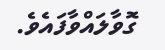ގޮވާލައްވާފައެވެ.